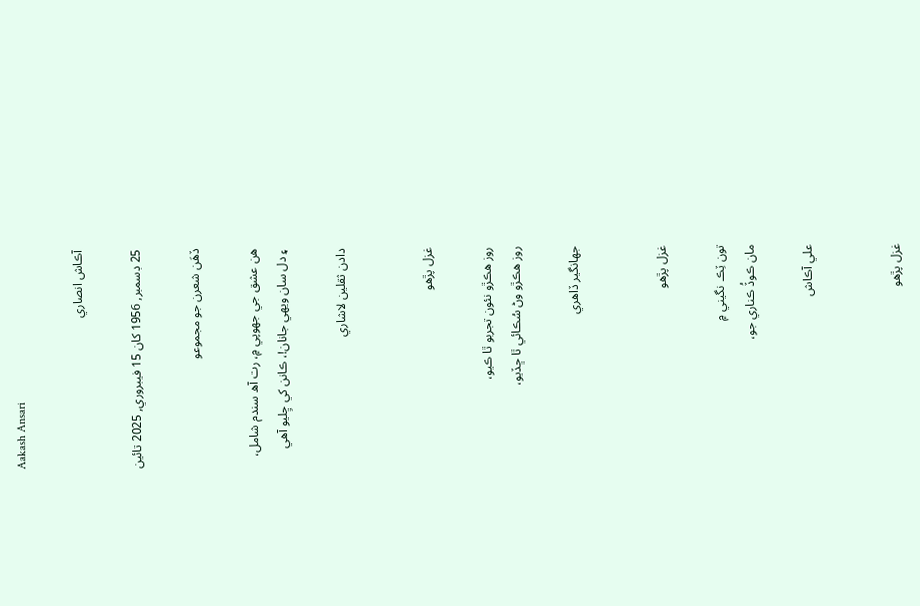Aakash Ansari

آڪاش انصاري

25 ڊسمبر, 1956 کان 15 فيبروري, 2025 تائين

ڏھَن شعرن جو مجموعو

ھن عشق جي جهوپي ۾، رت آھ سندم شامل،
۽ دل سان ويھي جانان!، ڪانن کي ڇِليو آھي

دادن ثقلين لاشاري


غزل پڙھو

روز ھڪڙو نئون تجربو ٿا ڪيو،
روز ھڪڙو وڻ سُڪائي ٿا ڇڏيو،

جھانگير ڏاهري


غزل پڙھو

تون ٽِڪ نگيني ۾
مان ڪوڏُ ڪناري جو،

علي آڪاش


غزل پڙھو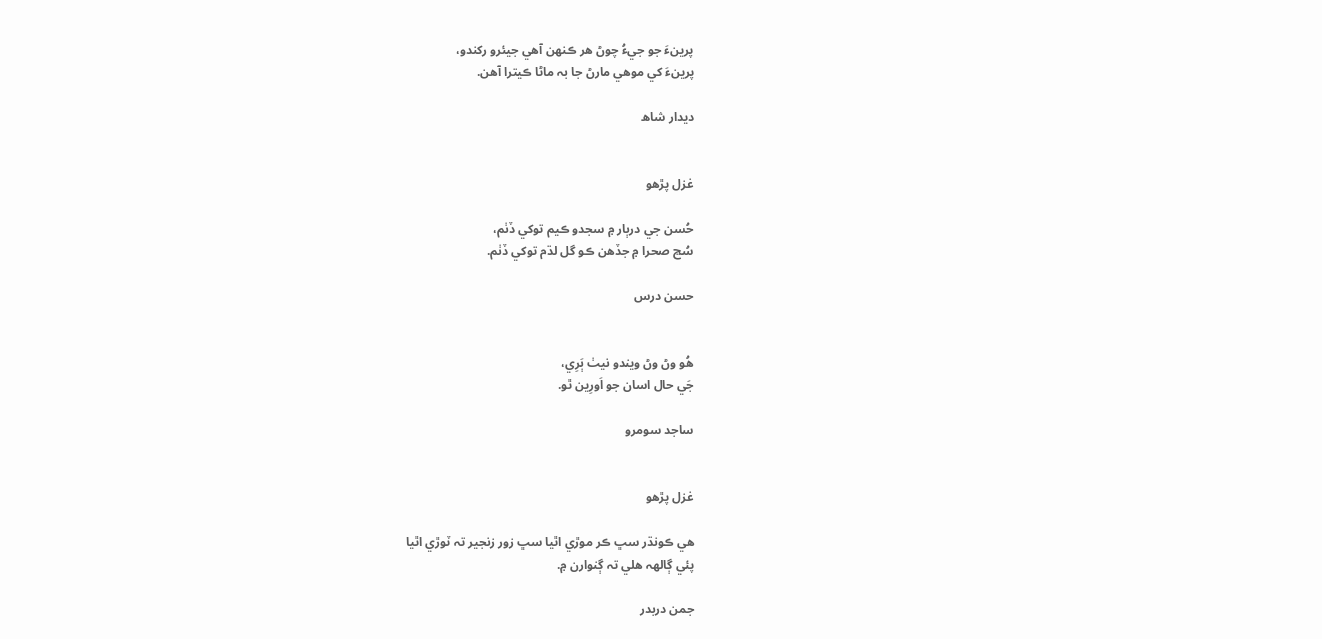پرينءَ جو جيءُ چوڻ ھر ڪنھن آھي جيئرو رکندو،
پرينءَ کي موھي مارڻ جا بہ ماڻا ڪيترا آھن.

ديدار شاھ


غزل پڙھو

حُسن جي درٻار ۾ سجدو ڪيم توکي ڏٺم،
سُڃ صحرا ۾ جڏھن ڪو گل لڌم توکي ڏٺم.

حسن درس


ھُو وڻ وڻ ويندو نيٺ ٻَرِي،
جَي حال اسان جو اَورِين ٿو.

ساجد سومرو


غزل پڙھو

ھي ڪونڌر سڀ ڪر موڙي اٿيا سڀ زور زنجير تہ ٽوڙي اٿيا
پئي ڳالهہ ھلي تہ ڳنوارن ۾.

جمن دربدر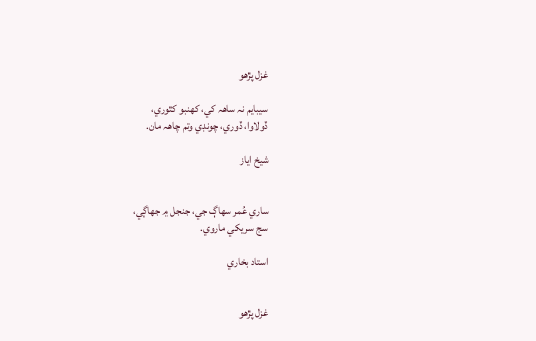غزل پڙھو

سيبايم نہ ساھہ کي، کھنبو کٿوري،
ڏولاوا، ڏوري، چونڊي وتم چاھہ مان.

شيخ اياز


ساري عُمر سھاڳ جي، جنجل ۾ جهاڳي،
سج سريکي ماروي.

استاد بخاري


غزل پڙھو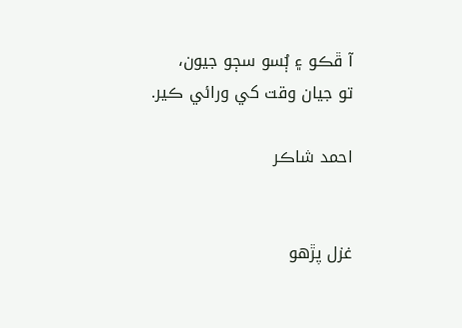آ ڦڪو ۽ ٻُسو سڄو جيون،
تو جيان وقت کي ورائي ڪير.

احمد شاڪر


غزل پڙھو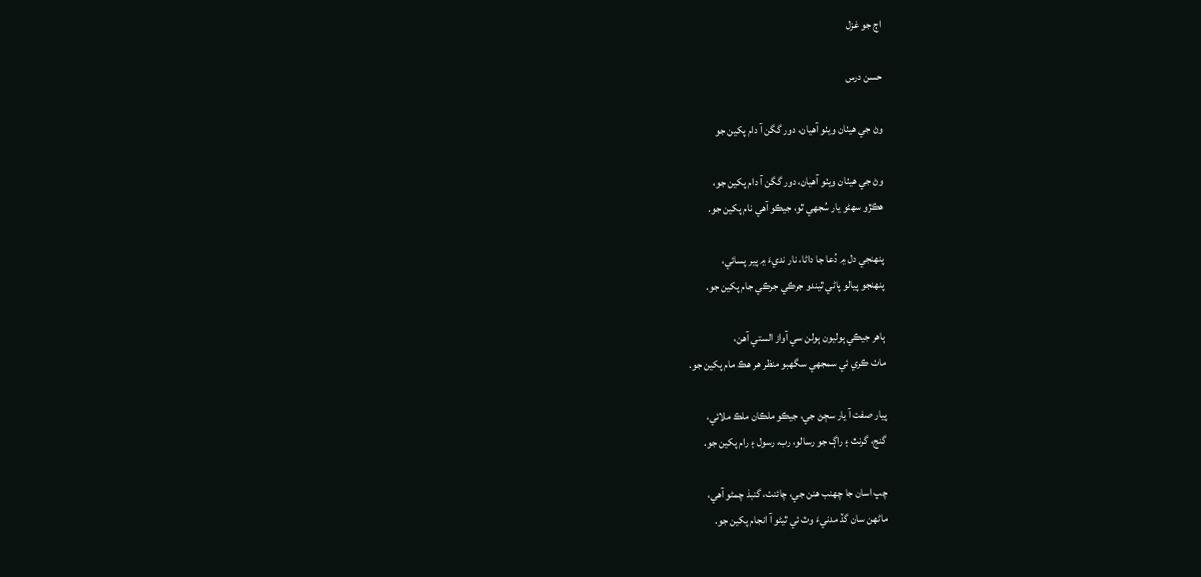اڄ جو غزل

حسن درس

وڻ جي ھيٺان ويٺو آھيان، دور گگن آ دام پکين جو

وڻ جي ھيٺان ويٺو آھيان، دور گگن آ دام پکين جو،
ھڪڙو سھڻو يار سُجھي ٿو، جيڪو آھي نام پکين جو.

پنھنجي دل ۾ دُعا جا داڻا، نار نديءَ ۾ پير پسائي،
پنھنجو پيالو پاڻي ٿيندو جرڪي جرڪي جام پکين جو.

ٻاھر جيڪي ٻوليون ٻولن سي آواز الستي آھن،
ماٺ ڪري ئي سمجهي سگھبو منظر ھر ھڪ مام پکين جو.

پيار صفت آ يار سڄڻ جي، جيڪو ملڪان ملڪ ملائي،
گنج، گرنٿ ۽ راڳ جو رسالو، رب، رسول ۽ رام پکين جو.

چپ اسان جا چھنب ھنن جي، چائنٺ، گنبذ چمڻو آھي،
ماڻهن سان گڏ مدنيءَ وٽ ئي ٿيڻو آ انجام پکين جو.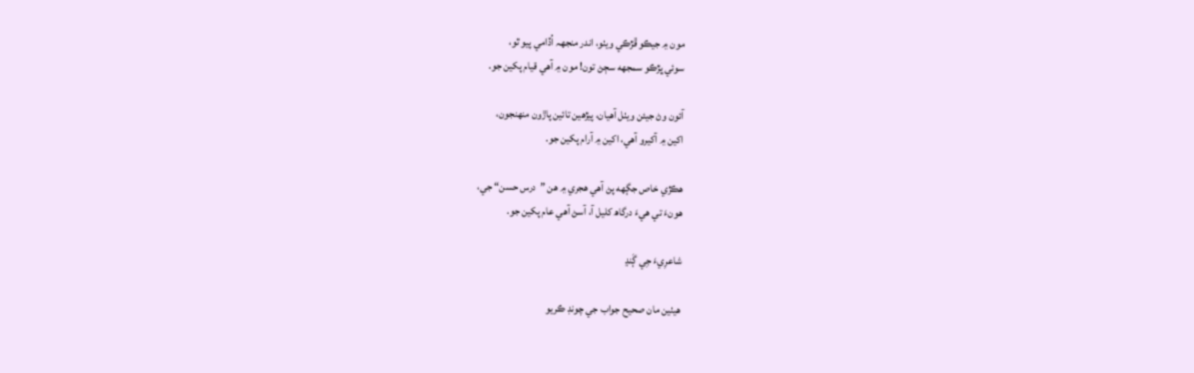مون ۾ جيڪو ڦڙڪي ويٺو، اندر منجهہ اُڏامي پيو ٿو،
سوئي ڀڙڪو سمجھه سڄڻ تون! مون ۾ آھي قيام پکين جو.

آئون وڻ جيئن ويٺل آھيان، پيڙھين تائين پاڙون منھنجون،
اکين ۾ آکيرو آھي، اکين ۾ آرام پکين جو.

ھڪڙي خاص جڳھه پڻ آھي ھجري ۾ ھن ”درس حسن“ جي،
ھونءَ تي ھيءَ درگاھ کليل آ، آسڻ آھي عام پکين جو.

شاعرِيءَ جِي ڳَنڍ

ھيٺين مان صحيح جواب جي چونڊ ڪريو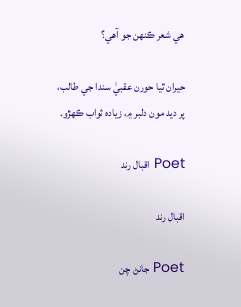ھي شعر ڪنھن جو آھي؟

حيران ٿيا حورن عقبيٰ سندا جي طالب،
پر ديد مون دلبر ۾، زيادہ ثواب ڪھڙو.

Poet اقبال رند

اقبال رند

Poet جانڻ چن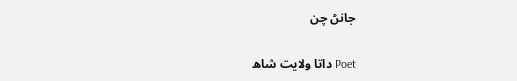جانڻ چن

Poet داتا ولايت شاھ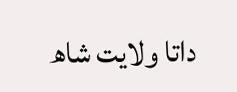داتا ولايت شاھ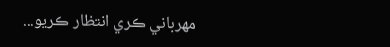مھرباني ڪري انتظار ڪريو...